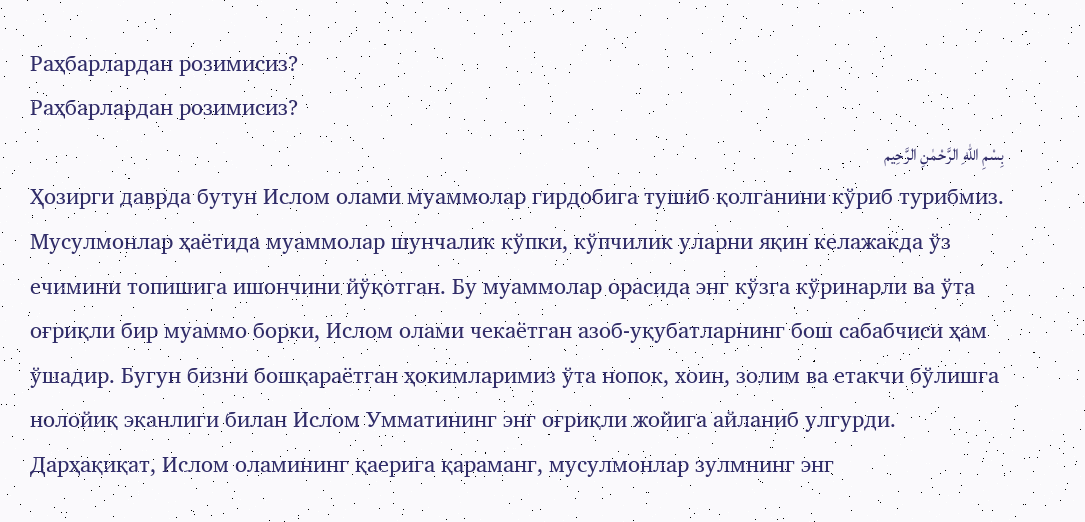Раҳбарлардан розимисиз?
Раҳбарлардан розимисиз?
بِسْمِ اللهِ الرَّحْمٰنِ الرَّحِيم
Ҳозирги даврда бутун Ислом олами муаммолар гирдобига тушиб қолганини кўриб турибмиз. Мусулмонлар ҳаётида муаммолар шунчалик кўпки, кўпчилик уларни яқин келажакда ўз ечимини топишига ишончини йўқотган. Бу муаммолар орасида энг кўзга кўринарли ва ўта оғриқли бир муаммо борки, Ислом олами чекаётган азоб-уқубатларнинг бош сабабчиси ҳам ўшадир. Бугун бизни бошқараётган ҳокимларимиз ўта нопок, хоин, золим ва етакчи бўлишга нолойиқ эканлиги билан Ислом Умматининг энг оғриқли жойига айланиб улгурди. Дарҳақиқат, Ислом оламининг қаерига қараманг, мусулмонлар зулмнинг энг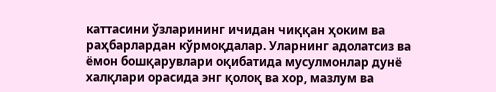каттасини ўзларининг ичидан чиққан ҳоким ва раҳбарлардан кўрмоқдалар. Уларнинг адолатсиз ва ёмон бошқарувлари оқибатида мусулмонлар дунё халқлари орасида энг қолоқ ва хор, мазлум ва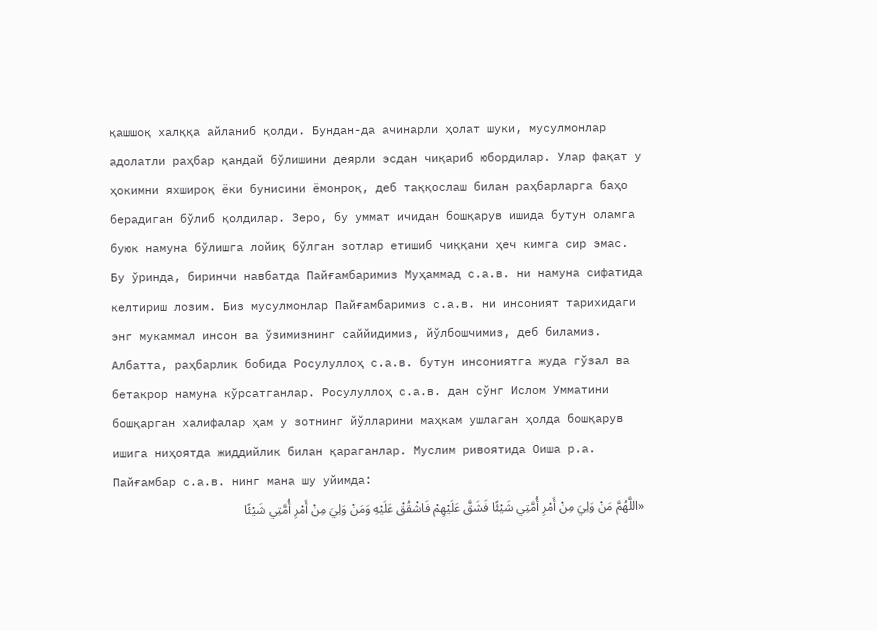қашшоқ халққа айланиб қолди. Бундан-да ачинарли ҳолат шуки, мусулмонлар адолатли раҳбар қандай бўлишини деярли эсдан чиқариб юбордилар. Улар фақат у ҳокимни яхшироқ ёки бунисини ёмонроқ, деб таққослаш билан раҳбарларга баҳо берадиган бўлиб қолдилар. Зеро, бу уммат ичидан бошқарув ишида бутун оламга буюк намуна бўлишга лойиқ бўлган зотлар етишиб чиққани ҳеч кимга сир эмас.
Бу ўринда, биринчи навбатда Пайғамбаримиз Муҳаммад с.а.в. ни намуна сифатида келтириш лозим. Биз мусулмонлар Пайғамбаримиз с.а.в. ни инсоният тарихидаги энг мукаммал инсон ва ўзимизнинг саййидимиз, йўлбошчимиз, деб биламиз. Албатта, раҳбарлик бобида Росулуллоҳ с.а.в. бутун инсониятга жуда гўзал ва бетакрор намуна кўрсатганлар. Росулуллоҳ с.а.в. дан сўнг Ислом Умматини бошқарган халифалар ҳам у зотнинг йўлларини маҳкам ушлаган ҳолда бошқарув ишига ниҳоятда жиддийлик билан қараганлар. Муслим ривоятида Оиша р.а. Пайғамбар с.а.в. нинг мана шу уйимда:
«اللَّهُمَّ مَنْ وَلِيَ مِنْ أَمْرِ أُمَّتِي شَيْئًا فَشَقَّ عَلَيْهِمْ فَاشْقُقْ عَلَيْهِ وَمَنْ وَلِيَ مِنْ أَمْرِ أُمَّتِي شَيْئًا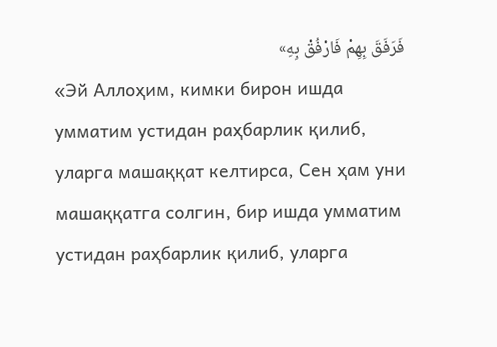فَرَفَقَ بِهِمْ فَارْفُقْ بِهِ»
«Эй Аллоҳим, кимки бирон ишда умматим устидан раҳбарлик қилиб, уларга машаққат келтирса, Сен ҳам уни машаққатга солгин, бир ишда умматим устидан раҳбарлик қилиб, уларга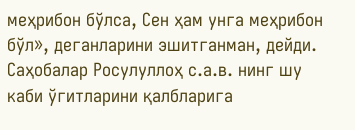меҳрибон бўлса, Сен ҳам унга меҳрибон бўл», деганларини эшитганман, дейди.
Саҳобалар Росулуллоҳ с.а.в. нинг шу каби ўгитларини қалбларига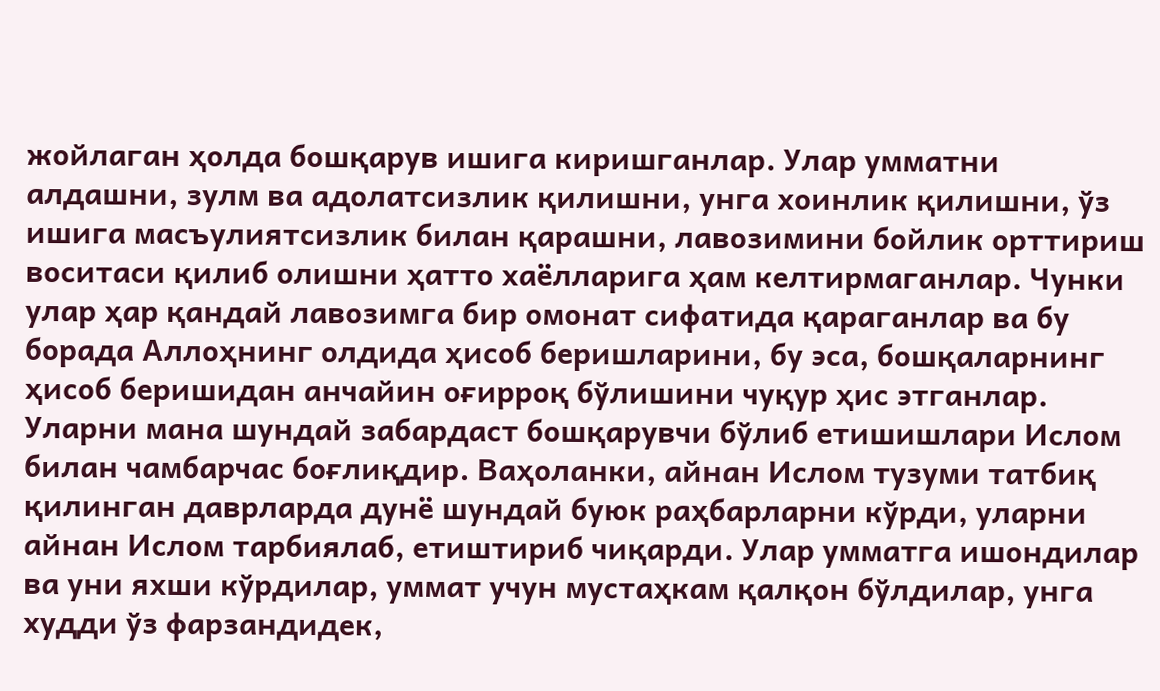жойлаган ҳолда бошқарув ишига киришганлар. Улар умматни алдашни, зулм ва адолатсизлик қилишни, унга хоинлик қилишни, ўз ишига масъулиятсизлик билан қарашни, лавозимини бойлик орттириш воситаси қилиб олишни ҳатто хаёлларига ҳам келтирмаганлар. Чунки улар ҳар қандай лавозимга бир омонат сифатида қараганлар ва бу борада Аллоҳнинг олдида ҳисоб беришларини, бу эса, бошқаларнинг ҳисоб беришидан анчайин оғирроқ бўлишини чуқур ҳис этганлар. Уларни мана шундай забардаст бошқарувчи бўлиб етишишлари Ислом билан чамбарчас боғлиқдир. Ваҳоланки, айнан Ислом тузуми татбиқ қилинган даврларда дунё шундай буюк раҳбарларни кўрди, уларни айнан Ислом тарбиялаб, етиштириб чиқарди. Улар умматга ишондилар ва уни яхши кўрдилар, уммат учун мустаҳкам қалқон бўлдилар, унга худди ўз фарзандидек,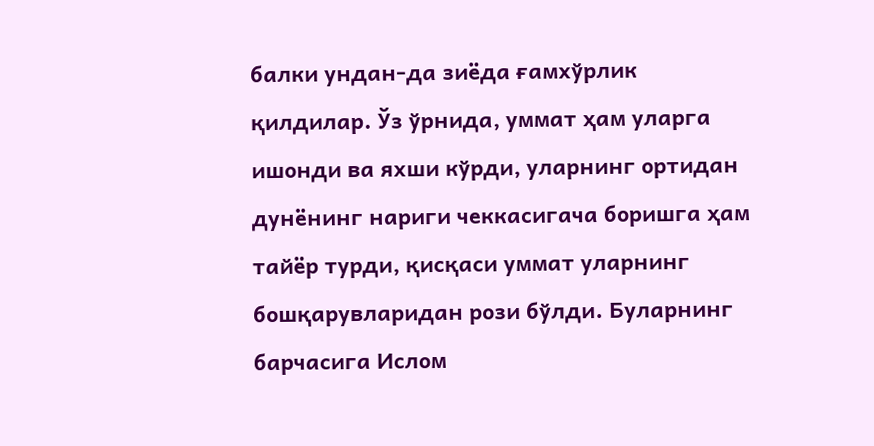балки ундан-да зиёда ғамхўрлик қилдилар. Ўз ўрнида, уммат ҳам уларга ишонди ва яхши кўрди, уларнинг ортидан дунёнинг нариги чеккасигача боришга ҳам тайёр турди, қисқаси уммат уларнинг бошқарувларидан рози бўлди. Буларнинг барчасига Ислом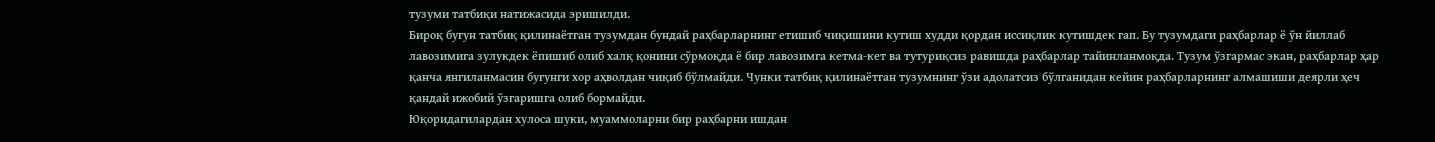тузуми татбиқи натижасида эришилди.
Бироқ бугун татбиқ қилинаётган тузумдан бундай раҳбарларнинг етишиб чиқишини кутиш худди қордан иссиқлик кутишдек гап. Бу тузумдаги раҳбарлар ё ўн йиллаб лавозимига зулукдек ёпишиб олиб халқ қонини сўрмоқда ё бир лавозимга кетма-кет ва тутуриқсиз равишда раҳбарлар тайинланмоқда. Тузум ўзгармас экан, раҳбарлар ҳар қанча янгиланмасин бугунги хор аҳволдан чиқиб бўлмайди. Чунки татбиқ қилинаётган тузумнинг ўзи адолатсиз бўлганидан кейин раҳбарларнинг алмашиши деярли ҳеч қандай ижобий ўзгаришга олиб бормайди.
Юқоридагилардан хулоса шуки, муаммоларни бир раҳбарни ишдан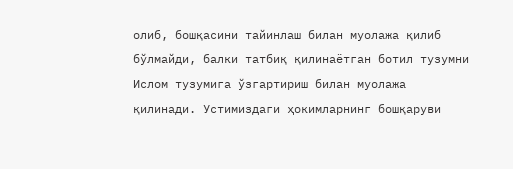олиб, бошқасини тайинлаш билан муолажа қилиб бўлмайди, балки татбиқ қилинаётган ботил тузумни Ислом тузумига ўзгартириш билан муолажа қилинади. Устимиздаги ҳокимларнинг бошқаруви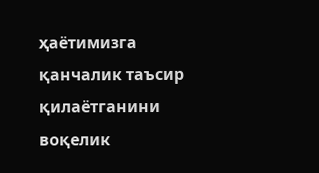ҳаётимизга қанчалик таъсир қилаётганини воқелик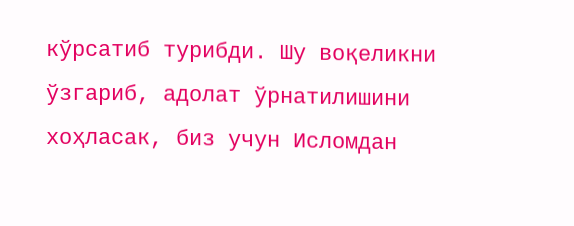кўрсатиб турибди. Шу воқеликни ўзгариб, адолат ўрнатилишини хоҳласак, биз учун Исломдан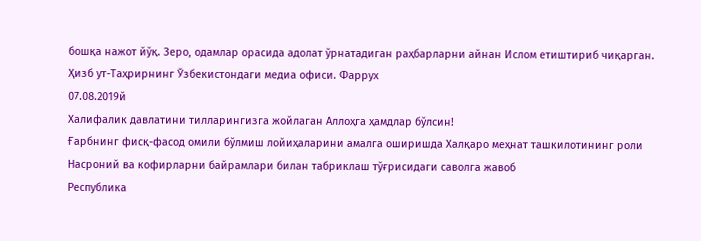бошқа нажот йўқ. Зеро, одамлар орасида адолат ўрнатадиган раҳбарларни айнан Ислом етиштириб чиқарган.
Ҳизб ут-Таҳрирнинг Ўзбекистондаги медиа офиси. Фаррух
07.08.2019й
Халифалик давлатини тилларингизга жойлаган Аллоҳга ҳамдлар бўлсин!
Ғарбнинг фисқ-фасод омили бўлмиш лойиҳаларини амалга оширишда Халқаро меҳнат ташкилотининг роли
Насроний ва кофирларни байрамлари билан табриклаш тўғрисидаги саволга жавоб
Республика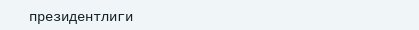президентлиги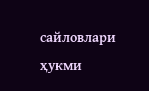сайловлари ҳукми